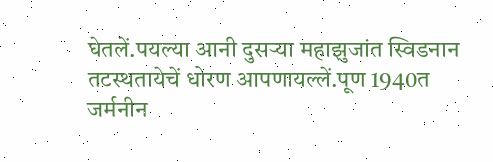घेतलें.पयल्या आनी दुसऱ्या महाझुजांत स्विडनान तटस्थतायेचें धोरण आपणायल्लें.पूण 1940त जर्मनीन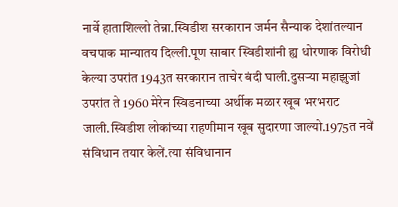नार्वे हाताशिल्लो तेन्ना.स्विडीश सरकारान जर्मन सैन्याक देशांतल्यान वचपाक मान्यातय दिल्ली.पूण साबार स्विडीशांनी ह्य धोरणाक विरोधी केल्या उपरांत 1943त सरकारान ताचेर बंदी घाली.दुसऱ्या महाझुजां उपरांत ते 1960 मेरेन स्विडनाच्या अर्थीक मळार खूब भरभराट जाली.स्विडीश लोकांच्या राहणीमान खूब सुदारणा जाल्यो.1975त नवें संविधान तयार केलें.त्या संविधानान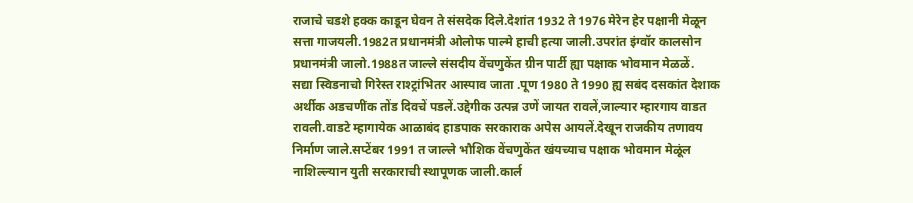राजाचे चडशे हक्क काडून घेवन ते संसदेक दिले.देशांत 1932 ते 1976 मेरेन हेर पक्षानी मेळून सत्ता गाजयली.1982त प्रधानमंत्री ओलोफ पाल्मे हाची हत्या जाली.उपरांत इंग्वॉर कालसोन प्रधानमंत्री जालो.1988त जाल्ले संसदीय वेंचणुकेंत ग्रीन पार्टी ह्या पक्षाक भोवमान मेळळें.
सद्या स्विडनाचो गिरेस्त राश्ट्रांभितर आस्पाव जाता .पूण 1980 ते 1990 ह्य सबंद दसकांत देशाक अर्थीक अडचणींक तोंड दिवचें पडलें.उद्देगीक उत्पन्न उणें जायत रावलें,जाल्यार म्हारगाय वाडत रावली.वाडटे म्हागायेक आळाबंद हाडपाक सरकाराक अपेस आयलें.देखून राजकीय तणावय निर्माण जाले.सप्टेंबर 1991 त जाल्ले भौशिक वेंचणुकेंत खंयच्याच पक्षाक भोवमान मेळूंल नाशिल्ल्यान युती सरकाराची स्थापूणक जाली.कार्ल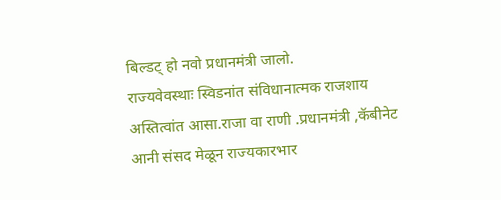बिल्डट् हो नवो प्रधानमंत्री जालो.
राज्यवेवस्थाः स्विडनांत संविधानात्मक राजशाय अस्तित्वांत आसा.राजा वा राणी .प्रधानमंत्री ,कॅबीनेट आनी संसद मेळून राज्यकारभार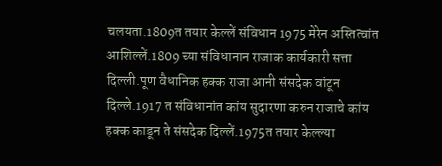चलयता.1809त तयार केल्लें संविधान 1975 मेरेन अस्तित्वांत आशिल्लें.1809 च्या संविधानान राजाक कार्यकारी सत्ता दिल्ली.पूण वैधानिक हक्क राजा आनी संसदेक वांटून दिल्ले.1917 त संविधानांत कांय सुदारणा करुन राजाचे कांय हक्क काडून ते संसदेक दिल्लें.1975त तयार केल्ल्या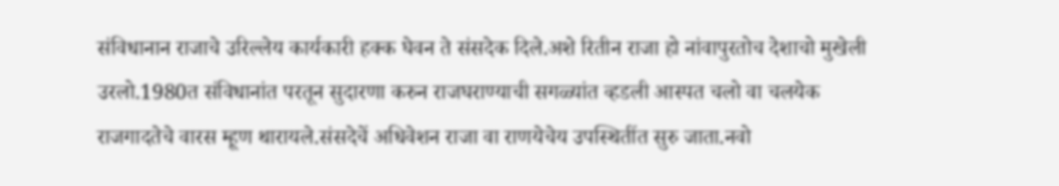संविधानान राजाचे उरिल्लेय कार्यकारी हक्क घेवन ते संसदेक दिले.अशे रितीन राजा हो नांवापुरतोच देशाचो मुखेली उरलो.1980त संविधानांत परतून सुदारणा करुन राजघराण्याची सगळ्यांत व्हडली आस्पत चलो वा चलयेक राजगादतेचे वारस म्हूण थारायले.संसदेचें अधिवेशन राजा वा राणयेचेय उपस्थितींत सुरु जाता.नवो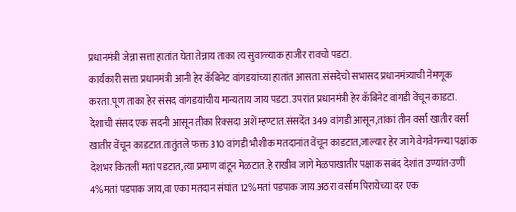प्रधानमंत्री जेन्ना सत्ता हातांत घेता तेन्नाय ताका त्य सुवाळ्याक हाजीर रावचो पडटा.
कार्यकारी सत्ता प्रधानमंत्री आनी हेर कॅबिनेट वांगडयांच्या हातांत आसता.संसदेचो सभासद प्रधानमंत्र्याची नेमणूक करता.पूण ताका हेर संसद वांगडयांचीय मान्यताय जाय पडटा.उपरांत प्रधानमंत्री हेर कॅबिनेट वांगडी वेंचून काडटा.
देशाची संसद एक सदनी आसून तीका रिक्सदा अशें म्हण्टात.संसदेंत 349 वांगडी आसून,तांकां तीन वर्सां खातीर वर्सां खातीर वेंचून काडटात.तातुंतले फक्त 310 वांगडी भौशीक मतदानांत वेंचून काडटात,जाल्यार हेर जागे वेगवेगळ्या पक्षांक देशभर कितलीं मतां पडटात,त्या प्रमाण वांटून मेळटात.हे राखीव जागे मेळपाखातीर पक्षाक सबंद देशांत उण्यांत-उणीं 4%मतां पडपाक जाय,वा एका मतदान संघांत 12%मतां पडपाक जाय.अठरा वर्साम पिरायेच्या दर एक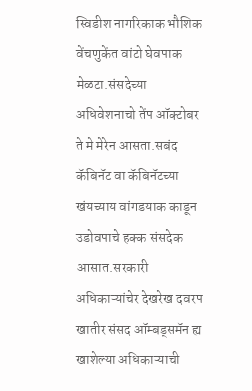स्विडीश नागरिकाक भौशिक वेंचणुकेंत वांटो घेवपाक मेळटा.संसदेच्या अधिवेशनाचो तेंप ऑक्टोबर ते मे मेरेन आसता.सबंद कॅबिनॅट वा कॅबिनॅटच्या खंयच्याय वांगडयाक काडून उडोवपाचे हक्क संसदेक आसात.सरकारी अधिकाऱ्यांचेर देखरेख दवरप खातीर संसद ऑम्बड्समॅन ह्य खाशेल्या अधिकाऱ्याची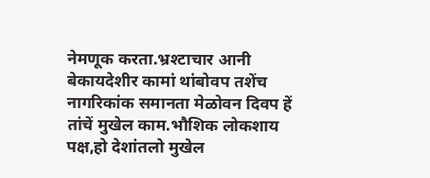नेमणूक करता.भ्रश्टाचार आनी बेकायदेशीर कामां थांबोवप तशेंच नागरिकांक समानता मेळोवन दिवप हें तांचें मुखेल काम.भौशिक लोकशाय पक्ष,हो देशांतलो मुखेल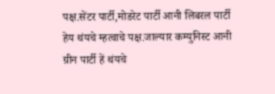पक्ष.सेंटर पार्टी,मोडरेट पार्टी आनी लिबरल पार्टी हेय थंयचे म्हत्वाचे पक्ष.जाल्यार कम्युनिस्ट आनी ग्रीन पार्टी हें थंयचे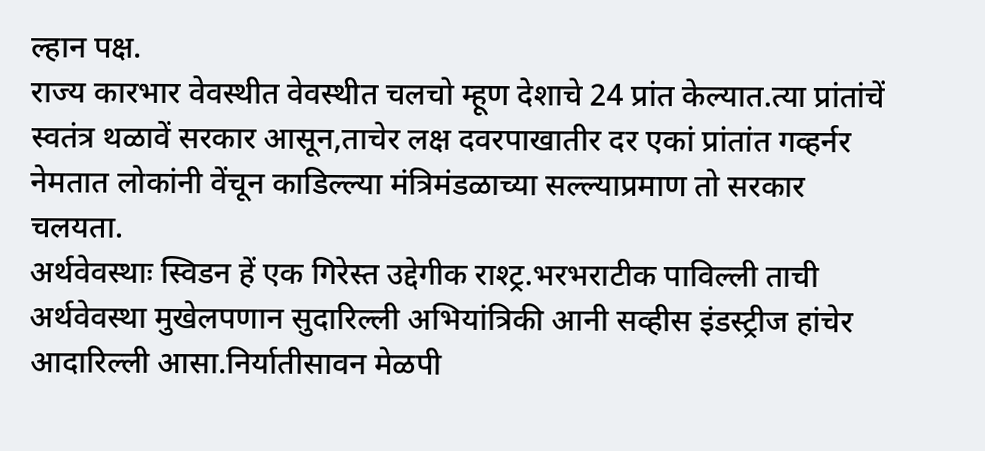ल्हान पक्ष.
राज्य कारभार वेवस्थीत वेवस्थीत चलचो म्हूण देशाचे 24 प्रांत केल्यात.त्या प्रांतांचें स्वतंत्र थळावें सरकार आसून,ताचेर लक्ष दवरपाखातीर दर एकां प्रांतांत गव्हर्नर नेमतात लोकांनी वेंचून काडिल्ल्या मंत्रिमंडळाच्या सल्ल्याप्रमाण तो सरकार चलयता.
अर्थवेवस्थाः स्विडन हें एक गिरेस्त उद्देगीक राश्ट्र.भरभराटीक पाविल्ली ताची अर्थवेवस्था मुखेलपणान सुदारिल्ली अभियांत्रिकी आनी सव्हीस इंडस्ट्रीज हांचेर आदारिल्ली आसा.निर्यातीसावन मेळपी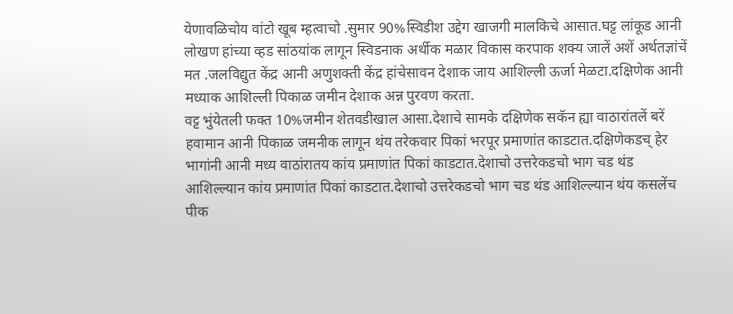येणावळिचोय वांटो खूब म्हत्वाचो .सुमार 90%स्विडीश उद्देग खाजगी मालकिचे आसात.घट्ट लांकूड आनी लोखण हांच्या व्हड सांठयांक लागून स्विडनाक अर्थीक मळार विकास करपाक शक्य जालें अशें अर्थतज्ञांचें मत .जलविद्युत केंद्र आनी अणुशक्ती केंद्र हांचेसावन देशाक जाय आशिल्ली ऊर्जा मेळटा.दक्षिणेक आनी मध्याक आशिल्ली पिकाळ जमीन देशाक अन्न पुरवण करता.
वट्ट भुंयेतली फक्त 10%जमीन शेतवडीखाल आसा.देशाचे सामके दक्षिणेक सकॅन ह्या वाठारांतलें बरें हवामान आनी पिकाळ जमनीक लागून थंय तरेकवार पिकां भरपूर प्रमाणांत काडटात.दक्षिणेकडच् हेर भागांनी आनी मध्य वाठांरातय कांय प्रमाणांत पिकां काडटात.देशाचो उत्तरेकडचो भाग चड थंड आशिल्ल्यान कांय प्रमाणांत पिकां काडटात.देशाचो उत्तरेकडचो भाग चड थंड आशिल्ल्यान थंय कसलेंच पीक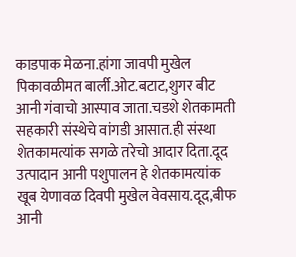काडपाक मेळना.हांगा जावपी मुखेल पिकावळीमत बार्ली.ओट.बटाट,शुगर बीट आनी गंवाचो आस्पाव जाता.चडशे शेतकामती सहकारी संस्थेचे वांगडी आसात.ही संस्था शेतकामत्यांक सगळे तरेचो आदार दिता.दूद उत्पादान आनी पशुपालन हे शेतकामत्यांक खूब येणावळ दिवपी मुखेल वेवसाय.दूद,बीफ आनी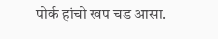पोर्क हांचो खप चड आसा.